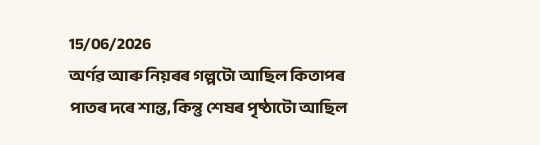15/06/2026
অৰ্ণৱ আৰু নিয়ৰৰ গল্পটো আছিল কিতাপৰ পাতৰ দৰে শান্ত, কিন্তু শেষৰ পৃষ্ঠাটো আছিল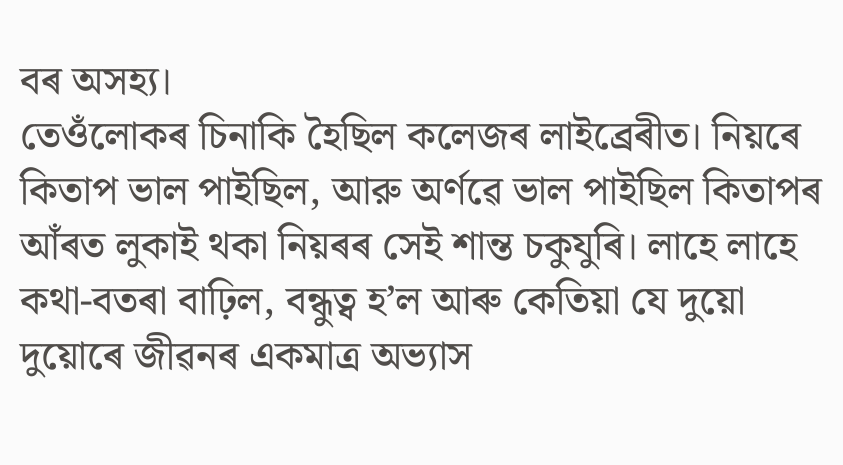বৰ অসহ্য।
তেওঁলোকৰ চিনাকি হৈছিল কলেজৰ লাইব্ৰেৰীত। নিয়ৰে কিতাপ ভাল পাইছিল, আরু অৰ্ণৱে ভাল পাইছিল কিতাপৰ আঁৰত লুকাই থকা নিয়ৰৰ সেই শান্ত চকুযুৰি। লাহে লাহে কথা-বতৰা বাঢ়িল, বন্ধুত্ব হ’ল আৰু কেতিয়া যে দুয়ো দুয়োৰে জীৱনৰ একমাত্ৰ অভ্যাস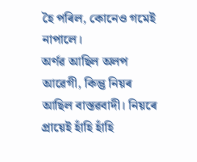হৈ পৰিল, কোনেও গমেই নাপালে।
অৰ্ণৱ আছিল অলপ আৱেগী, কিন্তু নিয়ৰ আছিল বাস্তৱবাদী। নিয়ৰে প্ৰায়েই হাঁহি হাঁহি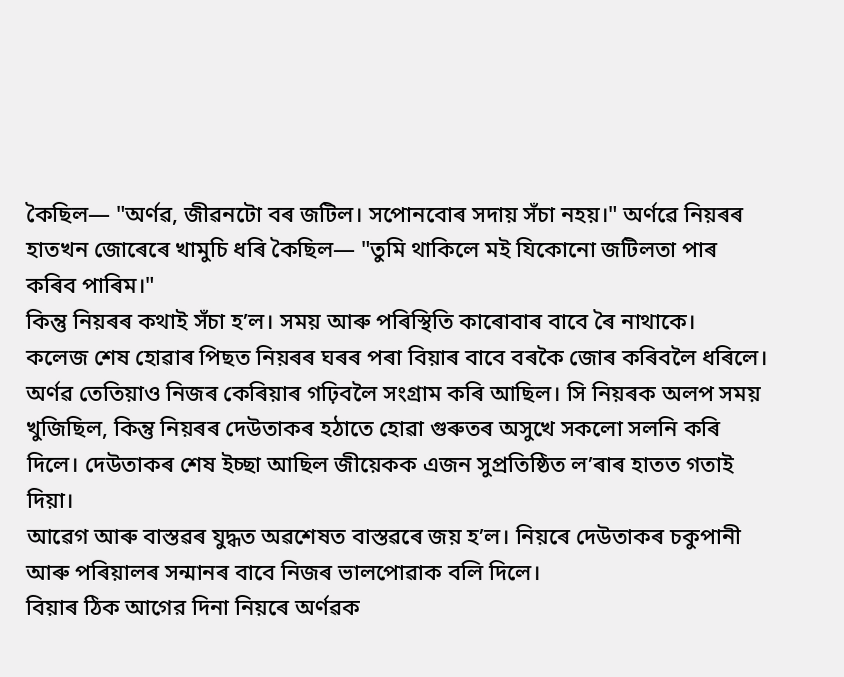কৈছিল— "অৰ্ণৱ, জীৱনটো বৰ জটিল। সপোনবোৰ সদায় সঁচা নহয়।" অৰ্ণৱে নিয়ৰৰ হাতখন জোৰেৰে খামুচি ধৰি কৈছিল— "তুমি থাকিলে মই যিকোনো জটিলতা পাৰ কৰিব পাৰিম।"
কিন্তু নিয়ৰৰ কথাই সঁচা হ’ল। সময় আৰু পৰিস্থিতি কাৰোবাৰ বাবে ৰৈ নাথাকে।
কলেজ শেষ হোৱাৰ পিছত নিয়ৰৰ ঘৰৰ পৰা বিয়াৰ বাবে বৰকৈ জোৰ কৰিবলৈ ধৰিলে। অৰ্ণৱ তেতিয়াও নিজৰ কেৰিয়াৰ গঢ়িবলৈ সংগ্ৰাম কৰি আছিল। সি নিয়ৰক অলপ সময় খুজিছিল, কিন্তু নিয়ৰৰ দেউতাকৰ হঠাতে হোৱা গুৰুতৰ অসুখে সকলো সলনি কৰি দিলে। দেউতাকৰ শেষ ইচ্ছা আছিল জীয়েকক এজন সুপ্ৰতিষ্ঠিত ল’ৰাৰ হাতত গতাই দিয়া।
আৱেগ আৰু বাস্তৱৰ যুদ্ধত অৱশেষত বাস্তৱৰে জয় হ’ল। নিয়ৰে দেউতাকৰ চকুপানী আৰু পৰিয়ালৰ সন্মানৰ বাবে নিজৰ ভালপোৱাক বলি দিলে।
বিয়াৰ ঠিক আগের দিনা নিয়ৰে অৰ্ণৱক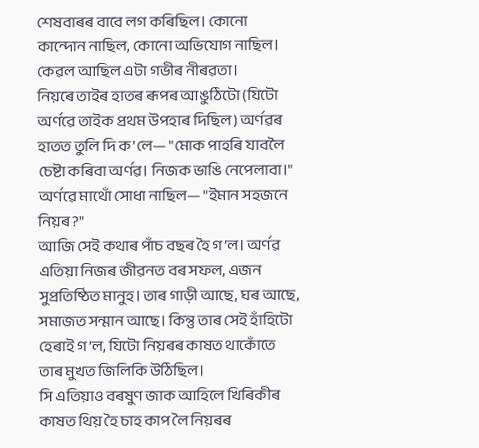শেষবাৰৰ বাবে লগ কৰিছিল। কোনো কান্দোন নাছিল, কোনো অভিযোগ নাছিল। কেৱল আছিল এটা গভীৰ নীৰৱতা।
নিয়ৰে তাইৰ হাতৰ ৰূপৰ আঙুঠিটো (যিটো অৰ্ণৱে তাইক প্ৰথম উপহাৰ দিছিল) অৰ্ণৱৰ হাতত তুলি দি ক’লে— "মোক পাহৰি যাবলৈ চেষ্টা কৰিবা অৰ্ণৱ। নিজক ভাঙি নেপেলাবা।"
অৰ্ণৱে মাথোঁ সোধা নাছিল— "ইমান সহজনে নিয়ৰ?"
আজি সেই কথাৰ পাঁচ বছৰ হৈ গ’ল। অৰ্ণৱ এতিয়া নিজৰ জীৱনত বৰ সফল, এজন সুপ্ৰতিষ্ঠিত মানুহ। তাৰ গাড়ী আছে, ঘৰ আছে, সমাজত সন্মান আছে। কিন্তু তাৰ সেই হাঁহিটো হেৰাই গ’ল, যিটো নিয়ৰৰ কাষত থাকোঁতে তাৰ মুখত জিলিকি উঠিছিল।
সি এতিয়াও বৰষুণ জাক আহিলে খিৰিকীৰ কাষত থিয় হৈ চাহ কাপ লৈ নিয়ৰৰ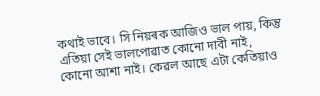কথাই ভাবে। সি নিয়ৰক আজিও ভাল পায়, কিন্তু এতিয়া সেই ভালপোৱাত কোনো দাবী নাই, কোনো আশা নাই। কেৱল আছে এটা কেতিয়াও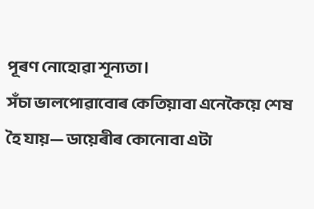পূৰণ নোহোৱা শূন্যতা।
সঁচা ভালপোৱাবোৰ কেতিয়াবা এনেকৈয়ে শেষ হৈ যায়— ডায়েৰীৰ কোনোবা এটা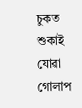চুকত শুকাই যোৱা গোলাপ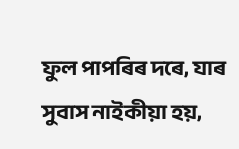ফুল পাপৰিৰ দৰে, যাৰ সুবাস নাইকীয়া হয়,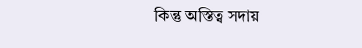কিন্তু অস্তিত্ব সদায়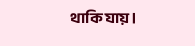থাকি যায়।